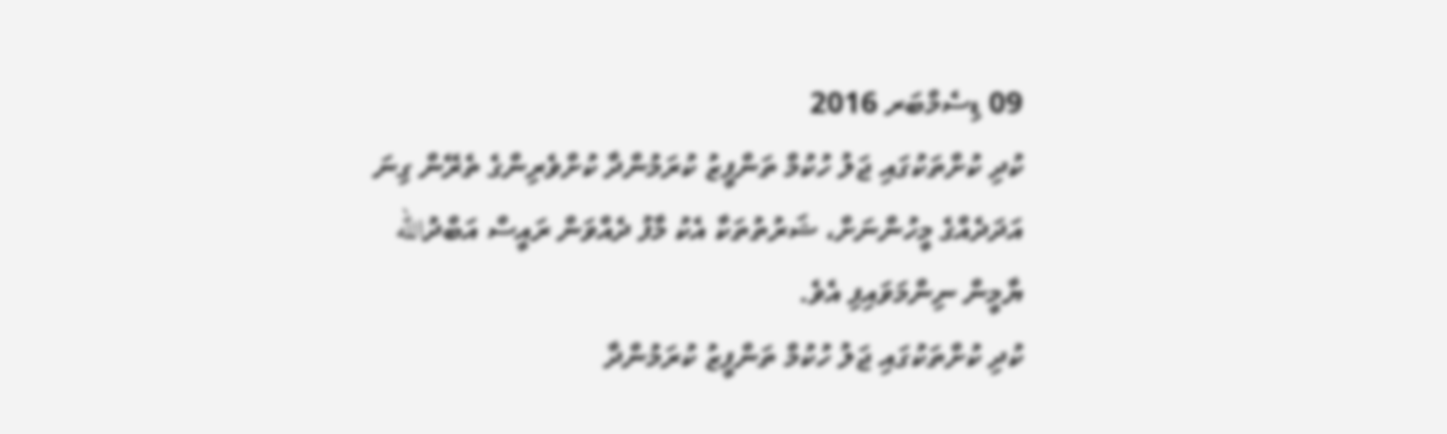09 ޑިސެމްބަރ 2016
ކުދި ކުށްތަކުގައި ޖަލު ހުކުމް ތަންފީޒު ކުރަމުންދާ ކުށްވެރިންގެ ތެރޭން ގިނަ އަދަދެއްގެ މީހުންނަށް، ޝަރުތުތަކާ އެކު މާފު ދެއްވަން ރައީސް އަބްދުالله ޔާމީން ނިންމަވައިފި އެވެ.
ކުދި ކުށްތަކުގައި ޖަލު ހުކުމް ތަންފީޒު ކުރަމުންދާ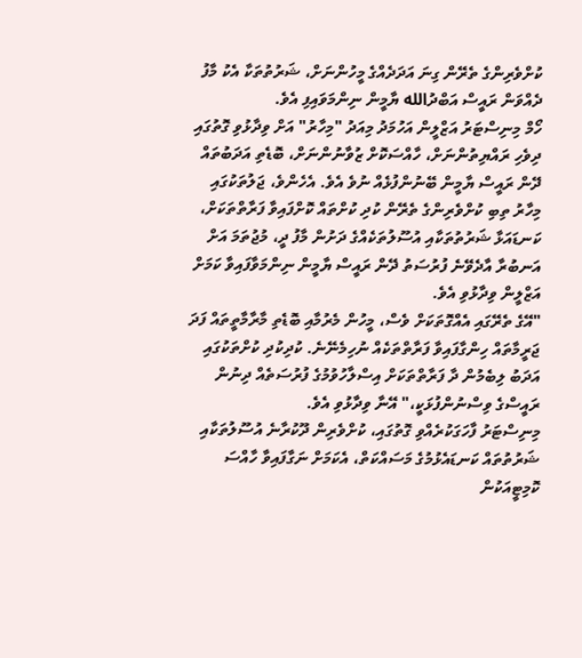ކުށްވެރިންގެ ތެރޭން ގިނަ އަދަދެއްގެ މީހުންނަށް، ޝަރުތުތަކާ އެކު މާފު ދެއްވަން ރައީސް އަބްދުالله ޔާމީން ނިންމަވައިފި އެވެ.
ހޯމް މިނިސްޓަރު އަޒްލީން އަހުމަދު މިއަދު "މިހާރު" އަށް ވިދާޅުވި ގޮތުގައި ދިވެހި ރައްޔިތުންނަށް، ހާއްސަކޮށް ޒުވާނުންނަށް، ބޮޑެތި އަދަބުތައް ދޭން ރައީސް ޔާމީން ބޭނުންފުޅެއް ނުވެ އެވެ. އެހެންވެ، ޖަލުތަކުގައި މިހާރު ތިބި ކުށްވެރިންގެ ތެރޭން ކުދި ކުށްތައް ކޮށްފައިވާ ފަރާތްތަކަށް، ކަނޑައަޅާ ޝަރުތުތަކާއި އުސޫލުތަކެއްގެ ދަށުން މާފު ދީ، މުޖުތަމަ އަށް އަނބުރާ އާދެވޭނެ ފުރުސަތު ދޭން ރައީސް ޔާމީން ނިންމަވާފައިވާ ކަމަށް އަޒްލީން ވިދާޅުވި އެވެ.
"އޭގެ ތެރޭގައި އެއްގޮތަކަށް ވެސް، މީހުން މެރުމާއި ބޮޑެތި މާރާމާތީތައް ފަދަ ޖަރީމާތައް ހިންގާފައިވާ ފަރާތްތަކެއް ނުހިމެނޭނެ. ކުދިކުދި ކުށްތަކުގައި އަދަބު ލިބެމުން ދާ ފަރާތްތަކަށް އިސްލާހުވުމުގެ ފުރުސަތެއް ދިނުން ރައީސްގެ ވިސްނުންފުޅަކީ،" އޭނާ ވިދާޅުވި އެވެ.
މިނިސްޓަރު ފާހަގަކުރެއްވި ގޮތުގައި، ކުށްވެރިން ދޫކުރާނެ އުސޫލުތަކާއި ޝަރުތުތައް ކަނޑައެޅުމުގެ މަސައްކަތް، އެކަމަށް ނަގާފައިވާ ހާއްސަ ކޮމިޓީއަކުން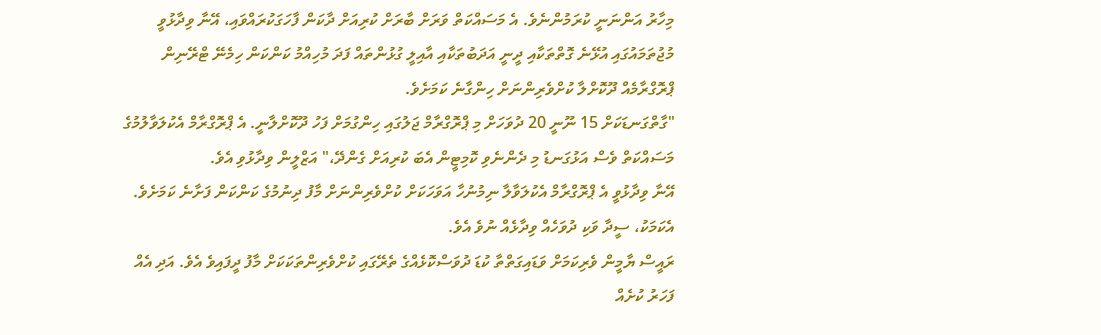މިހާރު އަންނަނީ ކުރަމުންނެވެ. އެ މަސައްކަތް ވަރަށް ބާރަށް ކުރިއަށް ދާކަން ފާހަގަކުރައްވައި، އޭނާ ވިދާޅުވީ މުޖުތަމައުގައި އުޅޭނެ ގޮތްތަކާއި ދީނީ އަދަބުތަކާއި އާއިލީ ގުޅުންތައް ފަދަ މުހިއްމު ކަންކަން ހިމެނޭ ޓްރޭނިން ޕްރޮގްރާމެއް ދޫކޮށްލާ ކުށްވެރިންނަށް ހިންގާނެ ކަމަށެވެ.
"ގާތްގަނޑަކަށް 15 ނޫނީ 20 ދުވަހަށް މި ޕްރޮގްރާމް ޖަލުގައި ހިންގުމަށް ފަހު ދޫކޮށްލާނީ. އެ ޕްރޮގްރާމް އެކުލަވާލުމުގެ މަސައްކަތް ވެސް އަޅުގަނޑު މި ދެންނެވި ކޮމިޓީން އެބަ ކުރިއަށް ގެންދޭ،" އަޒްލީން ވިދާޅުވި އެވެ.
އޭނާ ވިދާޅުވީ އެ ޕްރޮގްރާމް އެކުލަވާލާ ނިމުނުހާ އަވަހަކަށް ކުށްވެރިންނަށް މާފު ދިނުމުގެ ކަންކަން ފަށާނެ ކަމަށެވެ. އެކަމަކު، ސީދާ ވަކި ދުވަހެއް ވިދާޅެއް ނުވެ އެވެ.
ރައީސް ޔާމީން ވެރިކަމަށް ވަޑައިގަތްތާ ކުޑަ ދުވަސްކޮޅެއްގެ ތެރޭގައި ކުށްވެރިންތަކަކަށް މާފު ދީފައިވެ އެވެ. އަދި އެއް ފަހަރު ކުށެއް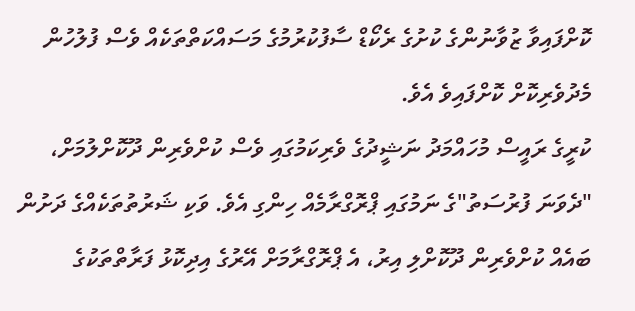ކޮށްފައިވާ ޒުވާނުންގެ ކުށުގެ ރެކޯޑް ސާފުކުރުމުގެ މަސައްކަތްތަކެއް ވެސް ފުލުހުން މެދުވެރިކޮށް ކޮށްފައިވެ އެވެ.
ކުރީގެ ރައީސް މުހައްމަދު ނަޝީދުގެ ވެރިކަމުގައި ވެސް ކުށްވެރިން ދޫކޮށްލުމަށް، "ދެވަނަ ފުރުސަތު"ގެ ނަމުގައި ޕްރޮގްރާމެއް ހިންގި އެވެ. ވަކި ޝަރުތުތަކެއްގެ ދަށުން ބައެއް ކުށްވެރިން ދޫކޮށްލި އިރު، އެ ޕްރޮގްރާމަށް އޭރުގެ އިދިކޮޅު ފަރާތްތަކުގެ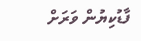ފާޑުކިޔުން ވަރަށް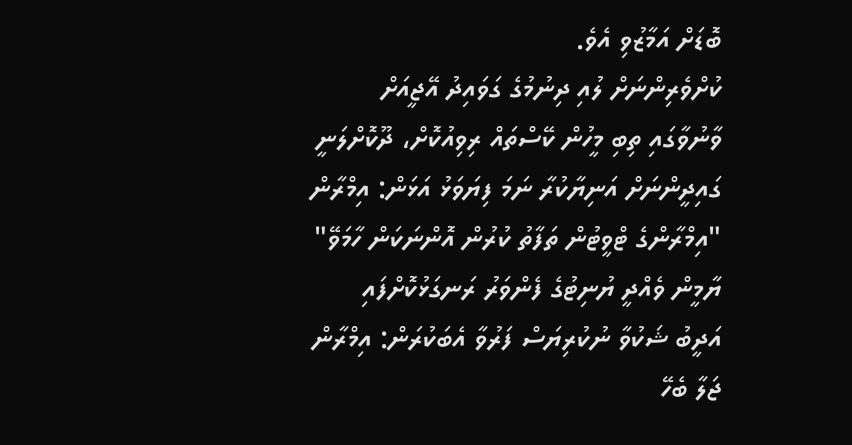ބޮޑަށް އަމާޒުވި އެވެ.
ކުށްވެރިންނަށް ލުއި ދިނުމުގެ ގަވައިދު އޭޖީއަށް
ވާނުވާގައި ތިބި މީހުން ކޭސްތައް ރިވިއުކޮށް، ދޫކޮށްލަނީ
ގައިދީންނަށް އަނިޔާކުރާ ނަމަ ފިޔަވަޅު އަޅަން: އިމްރާން
"އިމްރާންގެ ޓްވީޓުން ތަފާތު ކުރުން އޮންނަކަން ހާމަވޭ"
ޔާމީން ވެއްދީ ޔުނިޓުގެ ފެންވަރު ރަނގަޅުކޮށްފައި
އަދީބު ޝަކުވާ ނުކުރިޔަސް ފަރުވާ އެބަކުރަން: އިމްރާން
ޖަލާ ބެހޭ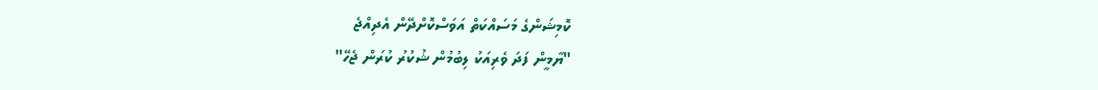ކޮމިޝަންގެ މަސައްކަތް އަވަސްކޮށްދޭން އެދިއްޖެ
"ޔާމީން ފަދަ ވެރިއަކު ލިބުމުން ޝުކުރު ކުރަން ޖެހޭ"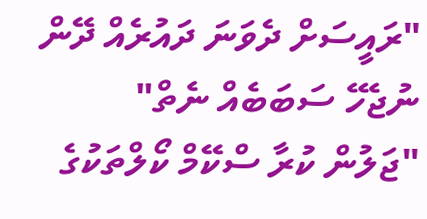"ރައީސަށް ދެވަނަ ދައުރެއް ދޭން ނުޖެހޭ ސަބަބެއް ނެތް"
"ޖަލުން ކުރާ ސްކޭމް ކޯލްތަކުގެ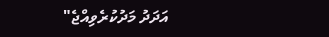އަދަދު މަދުކުރެވިއްޖެ"